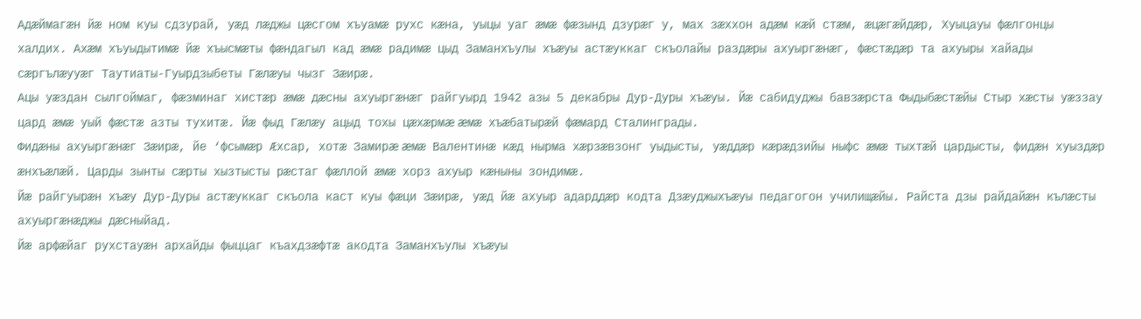Адæймагæн йæ ном куы сдзурай, уæд лæджы цæсгом хъуамæ рухс кæна, уыцы уаг æмæ фæзынд дзурæг у, мах зæххон адæм кæй стæм, æцæгæйдæр, Хуыцауы фæлгонцы халдих. Ахæм хъуыдытимæ йæ хъысмæты фæндагыл кад æмæ радимæ цыд Заманхъулы хъæуы астæуккаг скъолайы раздæры ахуыргæнæг, фæстæдæр та ахуыры хайады сæргълæууæг Таутиаты-Гуырдзыбеты Гæлæуы чызг Зæирæ.
Ацы уæздан сылгоймаг, фæзминаг хистæр æмæ дæсны ахуыргæнæг райгуырд 1942 азы 5 декабры Дур-Дуры хъæуы. Йæ сабидуджы бавзæрста Фыдыбæстæйы Стыр хæсты уæззау цард æмæ уый фæстæ азты тухитæ. Йæ фыд Гæлæу ацыд тохы цæхæрмæ æмæ хъæбатырæй фæмард Сталинграды.
Фидæны ахуыргæнæг Зæирæ, йе ‘фсымæр Æхсар, хотæ Замирæ æмæ Валентинæ кæд нырма хæрзæвзонг уыдысты, уæддæр кæрæдзийы ныфс æмæ тыхтæй цардысты, фидæн хуыздæр æнхъæлæй. Царды зынты сæрты хызтысты рæстаг фæллой æмæ хорз ахуыр кæныны зондимæ.
Йæ райгуырæн хъæу Дур-Дуры астæуккаг скъола каст куы фæци Зæирæ, уæд йæ ахуыр адарддæр кодта Дзæуджыхъæуы педагогон училищæйы. Райста дзы райдайæн кълæсты ахуыргæнæджы дæсныйад.
Йæ арфæйаг рухстауæн архайды фыццаг къахдзæфтæ акодта Заманхъулы хъæуы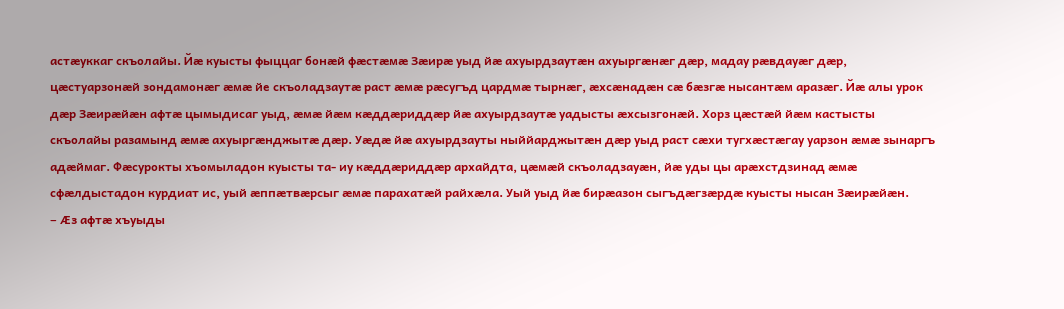астæуккаг скъолайы. Йæ куысты фыццаг бонæй фæстæмæ Зæирæ уыд йæ ахуырдзаутæн ахуыргæнæг дæр, мадау рæвдауæг дæр, цæстуарзонæй зондамонæг æмæ йе скъоладзаутæ раст æмæ рæсугъд цардмæ тырнæг, æхсæнадæн сæ бæзгæ нысантæм аразæг. Йæ алы урок дæр Зæирæйæн афтæ цымыдисаг уыд, æмæ йæм кæддæриддæр йæ ахуырдзаутæ уадысты æхсызгонæй. Хорз цæстæй йæм кастысты скъолайы разамынд æмæ ахуыргæнджытæ дæр. Уæдæ йæ ахуырдзауты ныййарджытæн дæр уыд раст сæхи тугхæстæгау уарзон æмæ зынаргъ адæймаг. Фæсурокты хъомыладон куысты та- иу кæддæриддæр архайдта, цæмæй скъоладзауæн, йæ уды цы арæхстдзинад æмæ сфæлдыстадон курдиат ис, уый æппæтвæрсыг æмæ парахатæй райхæла. Уый уыд йæ бирæазон сыгъдæгзæрдæ куысты нысан Зæирæйæн.
– Æз афтæ хъуыды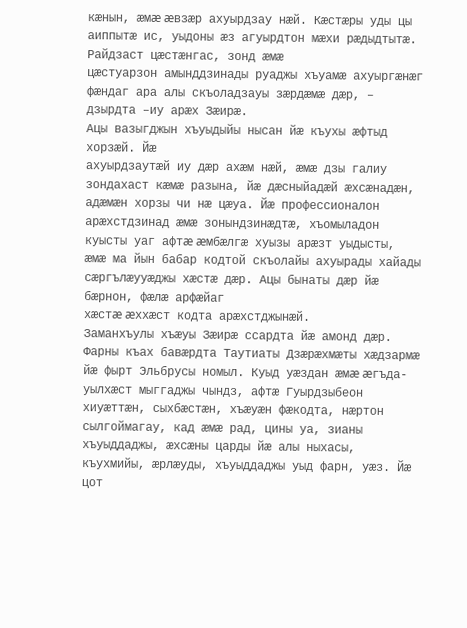кæнын, æмæ æвзæр ахуырдзау нæй. Кæстæры уды цы аиппытæ ис, уыдоны æз агуырдтон мæхи рæдыдтытæ. Райдзаст цæстæнгас, зонд æмæ
цæстуарзон амынддзинады руаджы хъуамæ ахуыргæнæг фæндаг ара алы скъоладзауы зæрдæмæ дæр, – дзырдта –иу арæх Зæирæ.
Ацы вазыгджын хъуыдыйы нысан йæ къухы æфтыд хорзæй. Йæ
ахуырдзаутæй иу дæр ахæм нæй, æмæ дзы галиу зондахаст кæмæ разына, йæ дæсныйадæй æхсæнадæн, адæмæн хорзы чи нæ цæуа. Йæ профессионалон арæхстдзинад æмæ зонындзинæдтæ, хъомыладон куысты уаг афтæ æмбæлгæ хуызы арæзт уыдысты, æмæ ма йын бабар кодтой скъолайы ахуырады хайады сæргълæууæджы хæстæ дæр. Ацы бынаты дæр йæ бæрнон, фæлæ арфæйаг
хæстæ æххæст кодта арæхстджынæй.
Заманхъулы хъæуы Зæирæ ссардта йæ амонд дæр. Фарны къах бавæрдта Таутиаты Дзæрæхмæты хæдзармæ йæ фырт Эльбрусы номыл. Куыд уæздан æмæ æгъда-
уылхæст мыггаджы чындз, афтæ Гуырдзыбеон хиуæттæн, сыхбæстæн, хъæуæн фæкодта, нæртон сылгоймагау, кад æмæ рад, цины уа, зианы хъуыддаджы, æхсæны царды йæ алы ныхасы, къухмийы, æрлæуды, хъуыддаджы уыд фарн, уæз. Йæ цот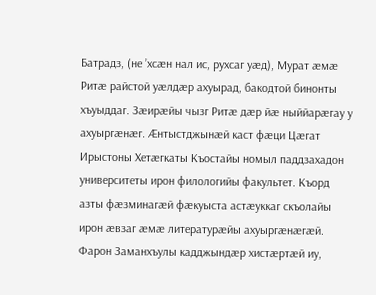Батрадз, (не ’хсæн нал ис, рухсаг уæд), Мурат æмæ Ритæ райстой уæлдæр ахуырад, бакодтой бинонты хъуыддаг. Зæирæйы чызг Ритæ дæр йæ ныййарæгау у ахуыргæнæг. Æнтыстджынæй каст фæци Цæгат Ирыстоны Хетæгкаты Къостайы номыл паддзахадон университеты ирон филологийы факультет. Къорд азты фæзминагæй фæкуыста астæуккаг скъолайы ирон æвзаг æмæ литературæйы ахуыргæнæгæй.
Фарон Заманхъулы кадджындæр хистæртæй иу,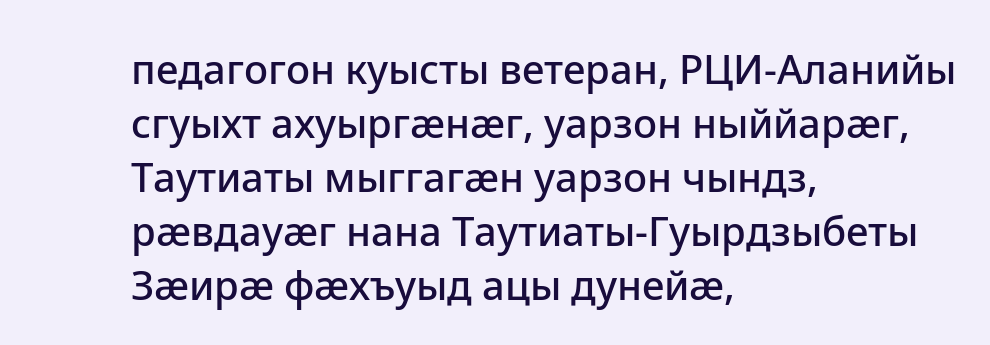педагогон куысты ветеран, РЦИ-Аланийы сгуыхт ахуыргæнæг, уарзон ныййарæг, Таутиаты мыггагæн уарзон чындз, рæвдауæг нана Таутиаты-Гуырдзыбеты Зæирæ фæхъуыд ацы дунейæ,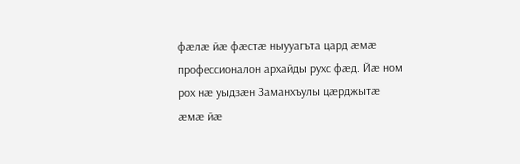фæлæ йæ фæстæ ныууагъта цард æмæ профессионалон архайды рухс фæд. Йæ ном рох нæ уыдзæн Заманхъулы цæрджытæ æмæ йæ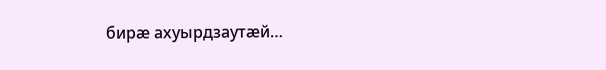бирæ ахуырдзаутæй…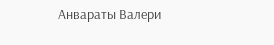Анвараты Валери